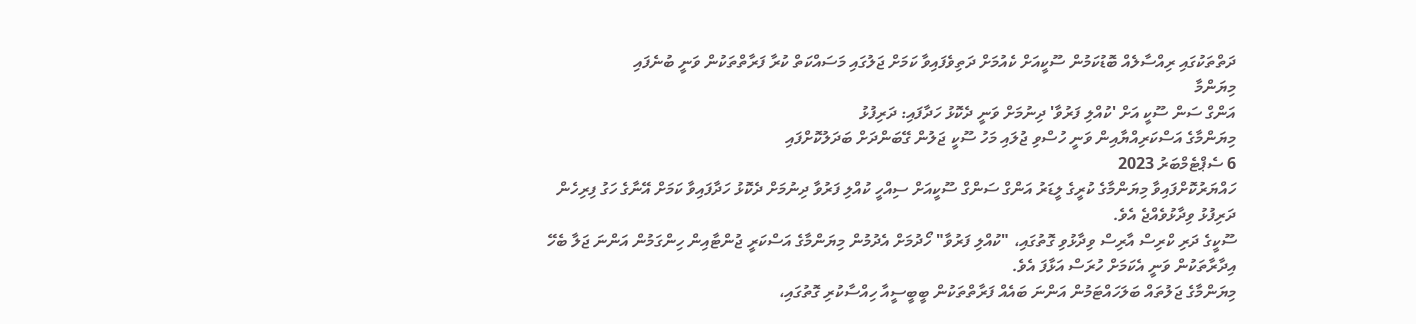ދަތްތަކުގައި ރިއްސާލެއް ބޮޑުކަމުން ސޫކީއަށް ކެއުމަށް ދަތިވެފައިވާ ކަމަށް ޖަލުގައި މަސައްކަތް ކުރާ ފަރާތްތަކުން ވަނީ ބުނެފައި
މިޔަންމާ
އަންގް ސަން ސޫކީ އަށް 'ކުއްލި ފަރުވާ' ދިނުމަށް ވަނީ ދެކޮޅު ހަދާފައި: ދަރިފުޅު
މިޔަންމާގެ އަސްކަރިއްޔާއިން ވަނީ ހުސްވި ޖުލައި މަހު ސޫކީ ޖަލުން ގޭބަންދަށް ބަދަލުކޮށްފައި
6 ސެޕްޓެމްބަރު 2023
ހައްޔަރުކޮށްފައިވާ މިޔަންމާގެ ކުރީގެ ލީޑަރު އަންގް ސަންގް ސޫކީއަށް ސިއްހީ ކުއްލި ފަރުވާ ދިނުމަށް ދެކޮޅު ހަދާފައިވާ ކަމަށް އޭނާގެ ހަގު ފިރިހެން ދަރިފުޅު ވިދާޅުވެއްޖެ އެވެ.
ސޫކީގެ ދަރި ކްރިސް އާރިސް ވިދާޅުވި ގޮތުގައި، "ކުއްލި ފަރުވާ" ހޯދުމަށް އެދުމުން މިޔަންމާގެ އަސްކަރީ ޖުންޓާއިން ހިންގަމުން އަންނަ ޖަލާ ބެހޭ އިދާރާތަކުން ވަނީ އެކަމަށް ހުރަސް އަޅާފަ އެވެ.
މިޔަންމާގެ ޖަލުތައް ބަލަހައްޓަމުން އަންނަ ބައެއް ފަރާތްތަކުން ބީބީސީއާ ހިއްސާކުރި ގޮތުގައި،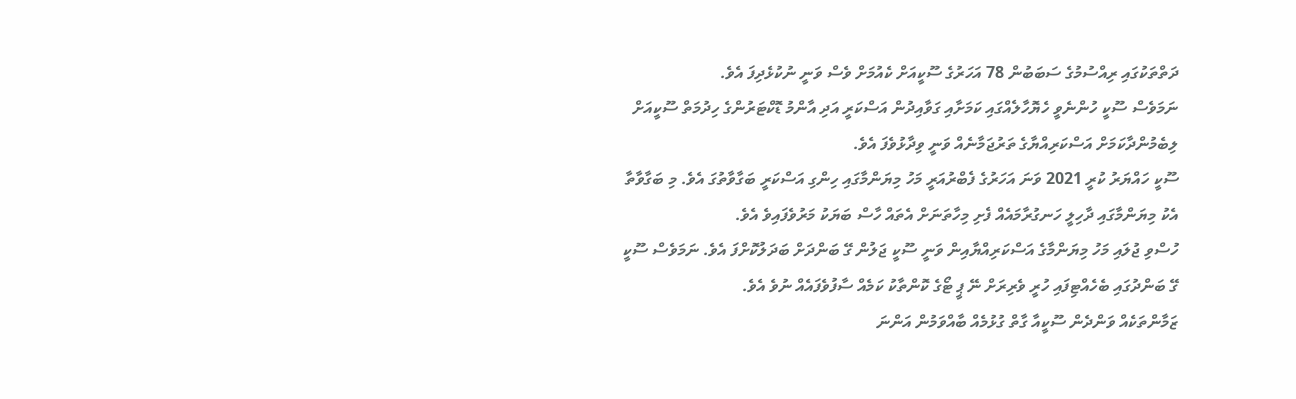ދަތްތަކުގައި ރިއްސުމުގެ ސަބަބުން 78 އަހަރުގެ ސޫކީއަށް ކެއުމަށް ވެސް ވަނީ ނުކުޅެދިފަ އެވެ.
ނަމަވެސް ސޫކީ ހުންނެވީ ހެޔޮހާލެއްގައި ކަމަށާއި ގަވާއިދުން އަސްކަރީ އަދި އާންމު ޑޮކްޓަރުންގެ ހިދުމަތް ސޫކީއަށް ލިބެމުންދާކަމަށް އަސްކަރިއްޔާގެ ތަރުޖަމާނެއް ވަނީ ވިދާޅުވެފަ އެވެ.
ސޫކީ ހައްޔަރު ކުރީ 2021 ވަނަ އަހަރުގެ ފެބްރުއަރީ މަހު މިޔަންމާގައި ހިންގި އަސްކަރީ ބަގާވާތުގަ އެވެ. މި ބަގާވާތާ އެކު މިޔަންމާގައި ދާހިލީ ހަނގުރާމައެއް ފެށި މިހާތަނަށް އެތައް ހާސް ބަޔަކު މަރުވެފައިވެ އެވެ.
ހުސްވި ޖުލައި މަހު މިޔަންމާގެ އަސްކަރިއްޔާއިން ވަނީ ސޫކީ ޖަލުން ގޭ ބަންދަށް ބަދަލުކޮށްފަ އެވެ. ނަމަވެސް ސޫކީ ގޭ ބަންދުގައި ބެހެއްޓިފައި ހުރީ ވެރިރަށް ނޭ ޕީ ޓޯގެ ކޮންތާކު ކަމެއް ސާފުވެފައެއް ނުވެ އެވެ.
ޒަމާންތަކެއް ވަންދެން ސޫކީއާ ގާތް ގުޅުމެއް ބާއްވަމުން އަންނަ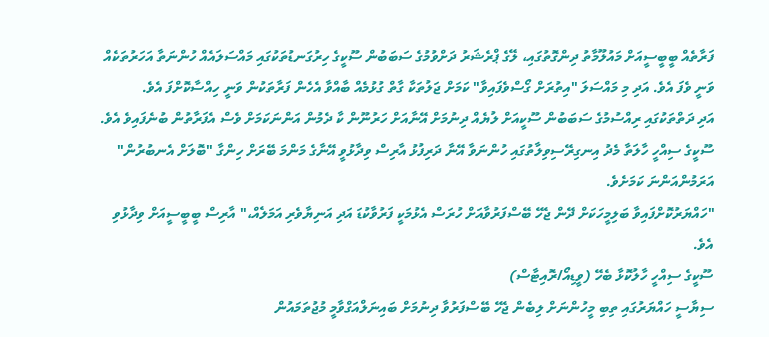ފަރާތެއް ބީބީސީއަށް މައުލޫމާތު ދިންގޮތުގައި، ލޭގެ ޕްރެޝަރު ދަށްވުމުގެ ސަބަބުން ސޫކީގެ ހިރުގަނޑުތަކުގައި މައްސަލައެއް ހުންނަތާ އަހަރުތަކެއް ވަނީ ވެފަ އެވެ. އަދި މި މައްސަލަ "އިތުރަށް ގޯސްވެފައިވާ" ކަމަށް ޖަލުތަކާ ގާތް ގުޅުމެއް ބާއްވާ އެހެން ފަރާތަކުން ވަނީ ހިއްސާކޮށްފަ އެވެ.
އަދި ދަތްތަކުގައި ރިއްސުމުގެ ސަބަބުން ސޫކީއަށް ލުޔެއް ދިނުމަށް އޭނާއަށް ހަރުނޫން ކާ ދެމުން އަންނަކަމަށް ވެސް އެފަރާތުން ބުނެފައިވެ އެވެ.
ސޫކީގެ ސިއްހީ ހާލަތާ މެދު އިނގިރޭސިވިލާތުގައި ހުންނަވާ އޭނާ ދަރިފުޅު އާރިސް ވިދާޅުވީ އޭނާގެ މަންމަ ބޭރަށް ހިންގާ "ބޮލަށް އެނބުރުން" އަރަމުންއަންނަ ކަމަށެވެ.
"ހައްޔަރުކޮށްފައިވާ ބަލިމީހަކަށް ދޭން ޖެހޭ ބޭސްފަރުވާއަށް ހުރަސް އެޅުމަކީ ފަރުވާކުޑަ އަދި އަނިޔާވެރި އަމަލެއް،" އާރިސް ބީބީސީއަށް ވިދާޅުވި އެވެ.
ސޫކީގެ ސިއްހީ ހާލުކޮޅާ ބެހޭ (ވީޑިއޯ/ރޮއިޓާސް)
ސިޔާސީ ހައްޔަރުގައި ތިބި މީހުންނަށް ލިބެން ޖެހޭ ބޭސްފަރުވާ ދިނުމަށް ބައިނަލްއަގްވާމީ މުޖުތަމައުން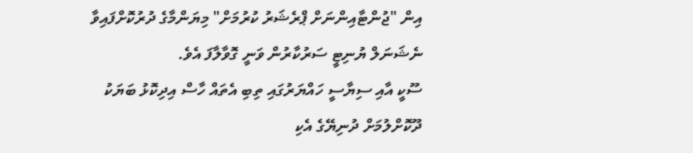އިން "ޖުންޓާއިންނަށް ޕްރެޝަރު ކުރުމަށް" މިޔަންމާގެ ދުރުކޮށްފައިވާ ނެޝަނަލް ޔުނިޓީ ސަރުކާރުން ވަނީ ގޮވާލާފަ އެވެ.
ސޫކީ އާއި ސިޔާސީ ހައްޔަރުގައި ތިބި އެތައް ހާސް އިދިކޮޅު ބަޔަކު ދޫކޮށްލުމަށް ދުނިޔޭގެ އެކި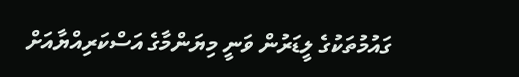ގައުމުތަކުގެ ލީޑަރުން ވަނީ މިޔަންމާގެ އަސްކަރިއްޔާއަށް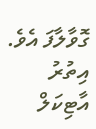ގޮވާލާފަ އެވެ.
އިތުރު އާޓިކަލް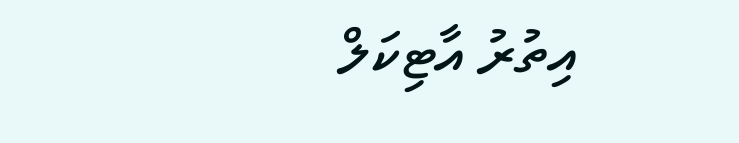އިތުރު އާޓިކަލް